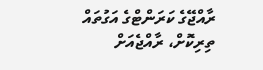ރާއްޖޭގެ ކަރަންޓްގެ އަގުތައް ތިރިކޮށް، ރާއްޖެއަށް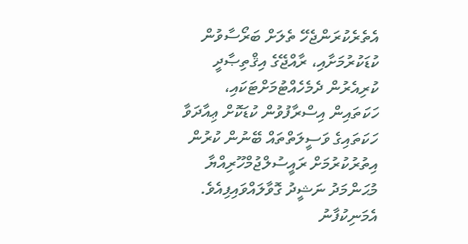އެތެރެކުރަންޖެހޭ ތެލަށް ބަރޯސާވުން ކުޑަކުރުމަށާއި، ރާއްޖޭގެ އިޤްތިޞާދީ ކުރިއެރުން ދެމެހެއްޓުމަށްޓަކައި، ހަކަތައިން އިސްރާފުވުން ކުޑަކޮށް ޢިއާދަވާ ހަކަތައިގެ ވަސީލަތްތައް ބޭނުން ކުރުން އިތުރުކުރުމަށް ރައީސުލްޖުމްހޫރިއްޔާ މުޙަންމަދު ނަޝީދު ގޮވާލައްވައިފިއެވެ. އެމަނިކުފާނު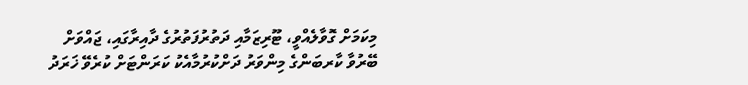މިކަމަށް ގޮވާލެއްވީ، ޓޫރިޒަމާއި ދަތުރުފަތުރުގެ ދާއިރާގައި، ޖައްވަށް ބޭރުވާ ކާރބަންގެ މިންވަރު ދަށްކުރުމާއެކު ކަރަންޓަށް ކުރެވޭ ޚަރަދު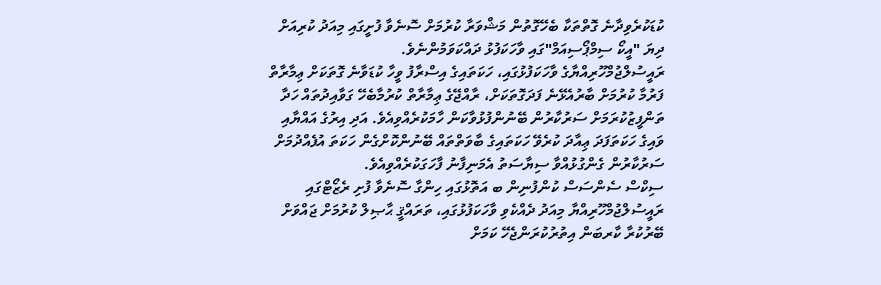ކުޑަކުރެވިދާނެ ގޮތްތަކާ ބެހޭގޮތުން މަޝްވަރާ ކުރުމަށް ސޮނެވާ ފުށީގައި މިއަދު ކުރިއަށް ދިޔަ "އީކޯ ސިމްޕޯސިއަމް"ގައި ވާހަކަފުޅު ދައްކަވަމުންނެވެ.
ރައީސުލްޖުމްހޫރިއްޔާގެ ވާހަކަފުޅުގައި، ހަކަތައިގެ އިސްރާފު ވީހާ ކުޑަވާނެ ގޮތަކަށް ޢިމާރާތް ފަރުމާ ކުރުމަށް ބާރުއެޅޭނެ ފަދަގޮތަކަށް، ރާއްޖޭގެ ޢިމާރާތް ކުރުމާބެހޭ ގަވާއިދުތައް ހަދާ ތަންފީޒުކުރަމަށް ސަރުކާރުން ބޭނުންފުޅުވާކަން ހާމަކުރެއްވިއެވެ. އަދި އިރުގެ އައްޔާއި ވައިގެ ހަކަތަފަދަ ޢިއާދަ ކުރެވޭ ހަކަތައިގެ ބާވަތްތައް ބޭނުންކޮށްގެން ހަކަތަ އުފެއްދުމަށް ސަރުކާރުން ގެންގުޅުއްވާ ސިޔާސަތު އެމަނިފާނު ފާހަގަކުރެއްވިއެވެ.
ސިކްސް ސެންސަސް ކުންފުނިން ބ އަތޮޅުގައި ހިންގާ ސޮނެވާ ފުށި ރެޒޯޓްގައި ރައީސުލްޖުމްހޫރިއްޔާ މިއަދު ދެއްކެވި ވާހަކަފުޅުގައި، ތަރައްޤީ ޙާޞިލް ކުރުމަށް ޖައްވަށް ބޭރުކުރާ ކާރބަން އިތުރުކުރަންޖެހޭ ކަމަށް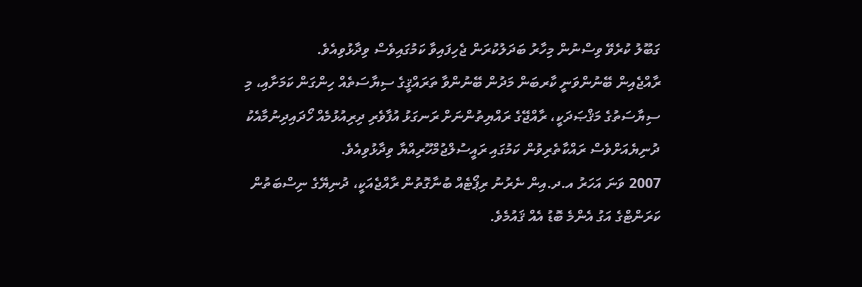ގަބޫލު ކުރެވޭ ވިސްނުން މިހާރު ބަދަލުކުރަން ޖެހިފައިވާ ކަމުގައިވެސް ވިދާޅުވިއެވެ.
ރާއްޖެއިން ބޭނުންވަނީ ކާރބަން މަދުން ބޭނުންވާ ތަރައްޤީގެ ސިޔާސަތެއް ހިންގަން ކަމަށާއި، މި ސިޔާސަތުގެ މަޤްޞަދަކީ، ރާއްޖޭގެ ރައްޔިތުންނަށް ރަނގަޅު އުފާވެރި ދިރިއުޅުމެއް ހޯދައިދިނުމާއެކު ދުނިޔެއަށްވެސް ރައްކާތެރިވުން ކަމުގައި ރައީސުލްޖުމްހޫރިއްޔާ ވިދާޅުވިއެވެ.
2007 ވަނަ އަހަރު އ.ދ.އިން ނެރުނު ރިޕޯޓެއް ބުނާގޮތުން ރާއްޖެއަކީ، ދުނިޔޭގެ ނިސްބަތުން ކަރަންޓްގެ އަގު އެންމެ ބޮޑު އެއް ޤައުމެވެ.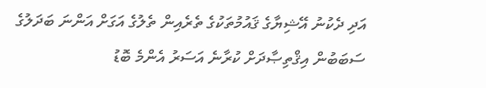އަދި ދެކުނު އޭޝިޔާގެ ޤައުމުތަކުގެ ތެރެއިން ތެލުގެ އަގަށް އަންނަ ބަދަލުގެ ސަބަބުން އިޤްތިޞާދަށް ކުރާނެ އަސަރު އެންމެ ބޮޑު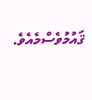ޤައުމުވެސްމެއެވެ.